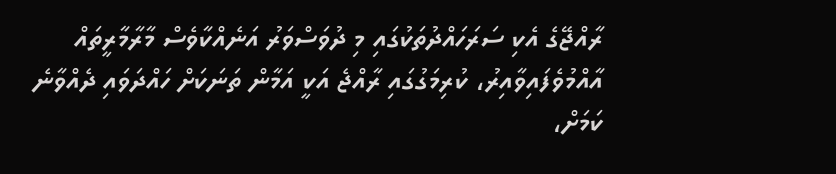ރާއްޖޭގެ އެކި ސަރަހައްދުތަކުގައި މި ދުވަސްވަރު އަނެއްކާވެސް މާރާމާރީތައް އާއްމުވެފައިވާއިރު، ކުރިމަގުގައި ރާއްޖެ އަކީ އަމާން ތަނަކަށް ހައްދަވައި ދެއްވާނެ ކަމަށް،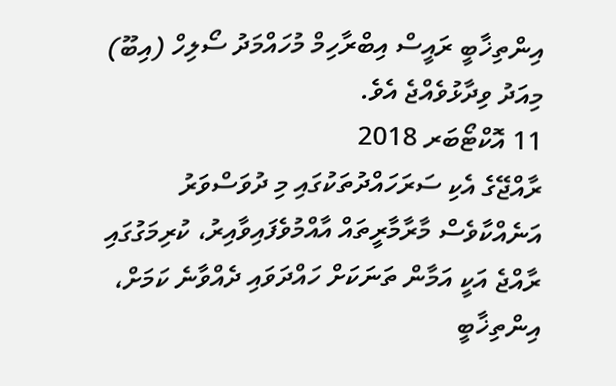އިންތިޚާބީ ރައީސް އިބްރާހިމް މުހައްމަދު ސޯލިހް (އިބޫ) މިއަދު ވިދާޅުވެއްޖެ އެވެ.
11 އޮކްޓޯބަރ 2018
ރާއްޖޭގެ އެކި ސަރަހައްދުތަކުގައި މި ދުވަސްވަރު އަނެއްކާވެސް މާރާމާރީތައް އާއްމުވެފައިވާއިރު، ކުރިމަގުގައި ރާއްޖެ އަކީ އަމާން ތަނަކަށް ހައްދަވައި ދެއްވާނެ ކަމަށް، އިންތިޚާބީ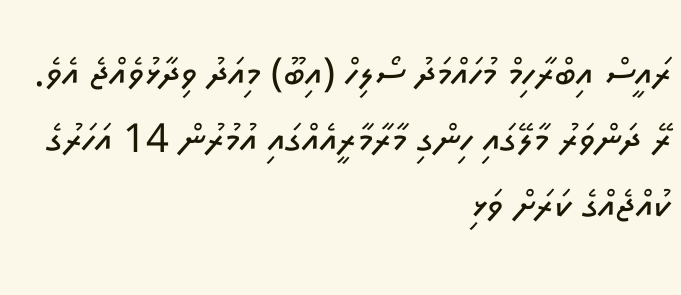ރައީސް އިބްރާހިމް މުހައްމަދު ސޯލިހް (އިބޫ) މިއަދު ވިދާޅުވެއްޖެ އެވެ.
ރޭ ދަންވަރު މާލޭގައި ހިންގި މާރާމާރީއެއްގައި އުމުރުން 14 އަހަރުގެ ކުއްޖެއްގެ ކަރަށް ވަޅި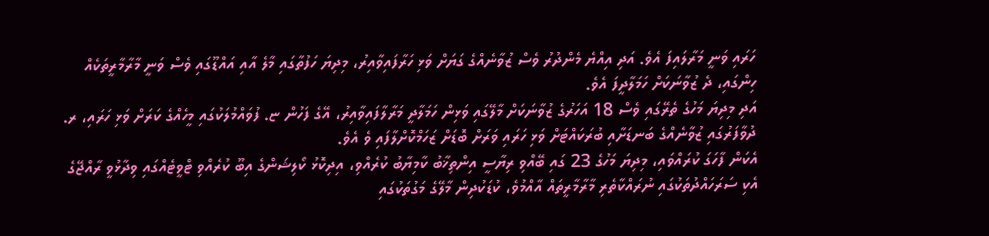ހަރައި ވަނީ މަރާލައިފަ އެވެ. އަދި އިއްޔެ މެންދުރު ވެސް ޒުވާނެއްގެ ގަޔަށް ވަޅި ހަރާފައިވާއިރު، މިދިޔަ ހަފުތާގައި މާލެ އާއި އައްޑޫގައި ވެސް ވަނީ މާރާމާރީތަކެއް ހިންގައި، ދެ ޒުވާނަކަށް ހަމަލާދީފަ އެވެ.
އަދި މިދިޔަ މަހުގެ ތެރޭގައި ވެސް 18 އަހަރުގެ ޒުވާނަކަށް މާލޭގައި ވަޅިން ހަމަލާދީ މަރާލާފައިވާއިރު، އޭގެ ފަހުން ޏ. ފުވައްމުލަކުގައި މީހެއްގެ ކަރަށް ވަޅި ހަރައި، ރ. ދުވާފަރުގައި ޒުވާނެއްގެ ބަނޑަށާއި ބުރަކައްޓަށް ވަޅި ހަރައި ވަރަށް ބޮޑަށް ޒަހަމްކޮށްލާފައި ވެ އެވެ.
އެކަން ފާހަގަ ކުރައްވައި، މިދިޔަ މަހުގެ 23 ގައި ބޭއްވި ރިޔާސީ އިންތިޚާބު ކާމިޔާބު ކުރެއްވި، އިދިކޮޅު ކޯލިޝަންގެ އިބޫ ކުރެއްވި ޓްވީޓެއްގައި ވިދާޅުވީ ރާއްޖޭގެ އެކި ސަރަހައްދުތަކުގައި ނުރައްކާތެރި މާރާމާރީތައް އާއްމުވެ، ކުޑަކުދިން މާލޭގެ މަގުތަކުގައި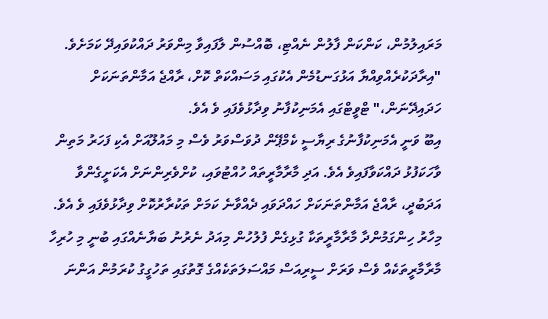މަރައިލުމުން، ކަންކަން ފާލުން ނެއްޓި، ބޮއްސުން ލާފައިވާ މިންވަރު ދައްކުވައިދޭ ކަމަށެވެ.
"އިރާދަކުރެއްވިއްޔާ އަޅުގަނޑުމެން އެކުގައި މަސައްކަތް ކޮށް، ރާއްޖެ އަމާންތަނަކަށް ހަދައިދޭނަން،" ޓްވީޓްގައި އެމަނިކުފާނު ވިދާޅުވެފައި ވެ އެވެ.
އިބޫ ވަނީ އެމަނިކުފާނުގެ ރިޔާސީ ކެމްޕޭން ދުވަސްވަރު ވެސް މި މައުލޫއަށް އެކި ފަހަރު މަތިން ވާހަކަފުޅު ދައްކަވާފައިވެ އެވެ. އަދި މާރާމާރީތައް ހުއްޓުވައި، ކުށްވެރިންނަށް އެކަށީގެންވާ އަދަބުދީ، ރާއްޖެ އަމާންތަނަކަށް ހައްދަވައި ދެއްވާނެ ކަމަށް ތަކުރާރުކޮށް ވިދާޅުވެފައި ވެ އެވެ.
މިހާރު ހިންގަމުންދާ މާރާމާރީތަކާ ގުޅިގެން ފުލުހުން މިއަދު ނެރުނު ބަޔާނެއްގައި ބުނީ މި ހުރިހާ މާރާމާރީތަކެއް ވެސް ވަރަށް ސީރިއަސް މައްސަލަތަކެއްގެ ގޮތުގައި ތަހުގީގު ކުރަމުން އަންނަ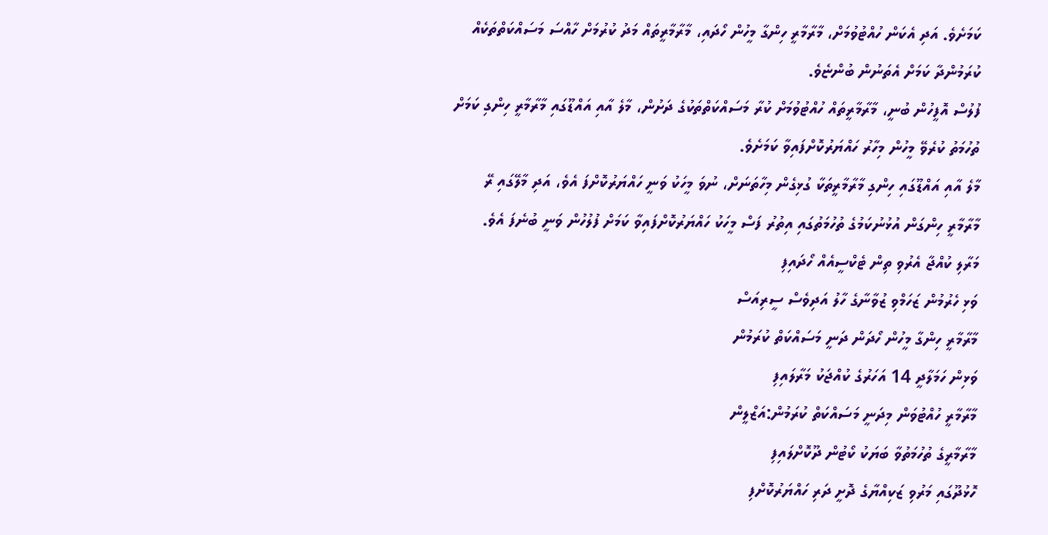ކަމަށެވެ. އަދި އެކަން ހުއްޓުވުމަށް، މާރާމާރީ ހިންގާ މީހުން ހޯދައި، މާރާމާރީތައް މަދު ކުރުމަށް ހާއްސަ މަސައްކަތްތަކެއް ކުރަމުންދާ ކަމަށް އެތަނުން ބުންޏެވެ.
ފުލުސް އޮފީހުން ބުނީ، މާރާމާރީތައް ހުއްޓުވުމަށް ކުރާ މަސައްކަތްތަކުގެ ދަށުން، މާލެ އާއި އައްޑޫގައި މާރާމާރީ ހިންގި ކަމަށް ތުހުމަތު ކުރެވޭ މީހުން މިހާރު ހައްޔަރުކޮށްފައިވާ ކަމަށެވެ.
މާލެ އާއި އައްޑޫގައި ހިންގި މާރާމާރީތަކާ ގުޅިގެން މިހާތަނަށް، ނުވަ މީހަކު ވަނީ ހައްޔަރުކޮށްފަ އެވެ، އަދި މާލޭގައި ރޭ މާރާމާރީ ހިންގަން އުޅުނުކަމުގެ ތުހުމަތުގައި އިތުރު ފަސް މީހަކު ހައްޔަރުކޮށްފައިވާ ކަމަށް ފުލުހުން ވަނީ ބުނެފަ އެވެ.
މަރާލި ކުއްޖާ އެރުވި ތިން ޓެކްސީއެއް ހޯދައިފި
ވަޅި ހެރުމުން ޒަހަމްވި ޒުވާނާގެ ހާލު އަދިވެސް ސީރިއަސް
މާރާމާރީ ހިންގާ މީހުން ހޯދަން ދަނީ މަސައްކަތް ކުރަމުން
ވަޅިން ހަމަލާދީ 14 އަހަރުގެ ކުއްޖަކު މަރާލައިފި
މާރާމާރީ ހުއްޓުވަން މިދަނީ މަސައްކަތް ކުރަމުން:އަޒްލީން
މާރާމާރީގެ ތުހުމަތުވާ ބަޔަކު ކޯޓުން ދޫކޮށްލައިފި
ހޮޅުދޫގައި މަރުވި ޒަކިއްޔާގެ ދޮށީ ދަރި ހައްޔަރުކޮށްފި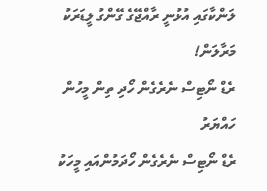ލަންކާގައި އުޅުނީ ރާއްޖޭގެ ގޭންގު ލީޑަރަކު މަރާލަން!
ރެޑް ނޯޓިސް ނެރެގެން ހޯދި ތިން މީހުން ހައްޔަރު
ރެޑް ނޯޓިސް ނެރެގެން ހޯދަމުންއައި މީހަކު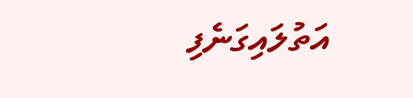އަތުލައިގަނެފި